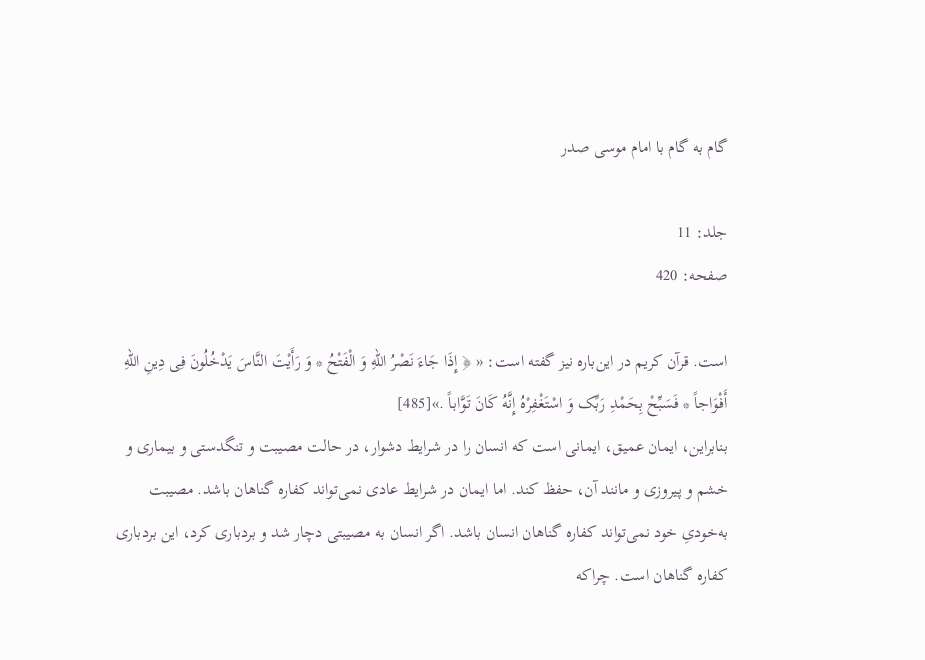گام به گام با امام موسی صدر

جلد: 11
صفحه: 420

است. قرآن کریم در این‌باره نیز گفته است: « ﴿ إِذَا جَاءَ نَصْرُ اللهِ وَ الْفَتْحُ * وَ رَأَیْتَ النَّاسَ یَدْخُلُونَ فِی دِینِ اللهِ أَفْوَاجاً * فَسَبِّحْ بِحَمْدِ رَبِّک وَ اسْتَغْفِرْهُ إِنَّهُ کَانَ تَوَّاباً .»[485]
بنابراین، ایمان عمیق، ایمانی است که انسان را در شرایط دشوار، در حالت مصیبت و تنگدستی و بیماری و خشم و پیروزی و مانند آن، حفظ کند. اما ایمان در شرایط عادی نمی‌تواند کفاره گناهان باشد. مصیبت به‌خودیِ ‌خود نمی‌تواند کفاره گناهان انسان باشد. اگر انسان به مصیبتی دچار شد و بردباری کرد، این بردباری کفاره گناهان است. چراکه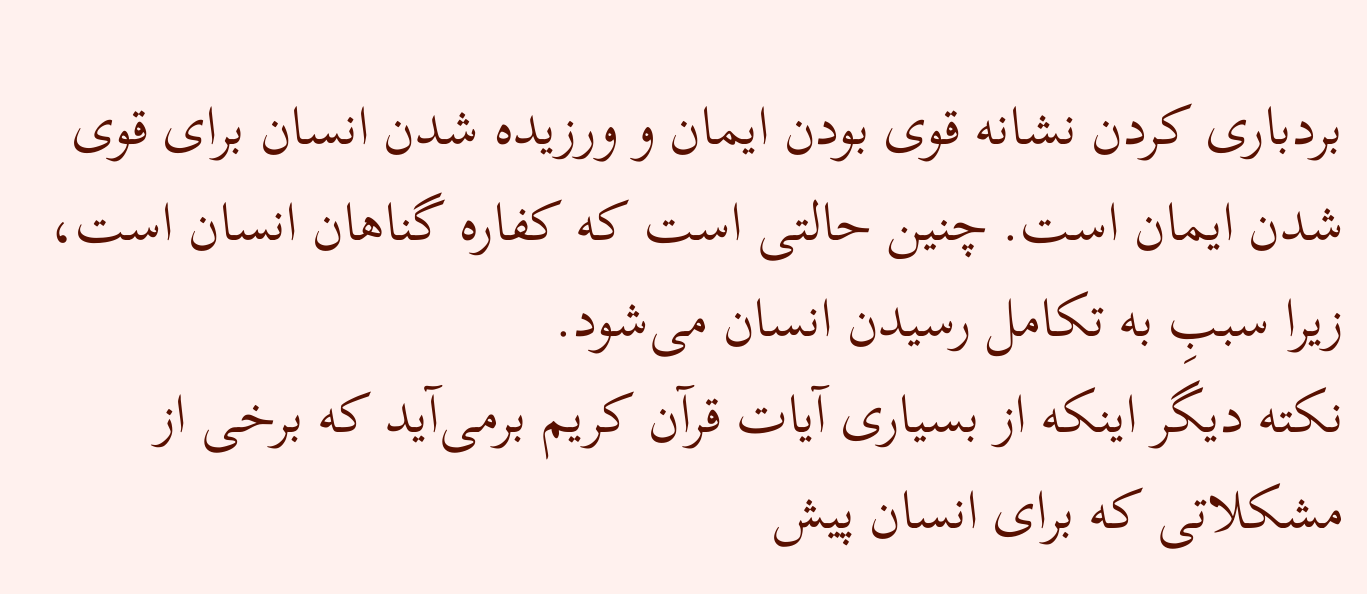بردباری کردن نشانه قوی بودن ایمان و ورزیده شدن انسان برای قوی شدن ایمان است. چنین حالتی است که کفاره گناهان انسان است، زیرا سببِ به تکامل رسیدن انسان می‌شود.
نکته دیگر اینکه از بسیاری آیات قرآن کریم برمی‌آید که برخی از مشکلاتی که برای انسان پیش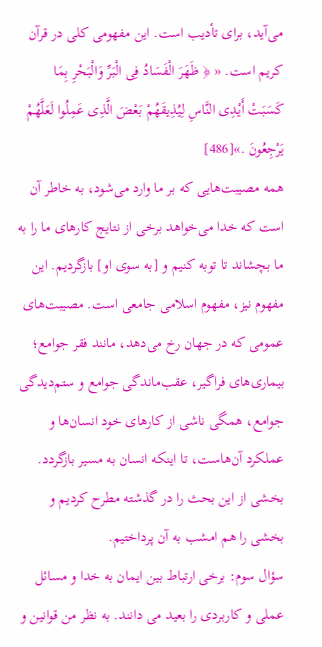می‌آید، برای تأدیب است. این مفهومی کلی در قرآن کریم است. « ﴿ ظَهَرَ الْفَسَادُ فِی الْبَرِّ وَالْبَحْرِ بِمَا کَسَبَتْ أَیْدِی النَّاسِ لِیُذِیقَهُمْ بَعْضَ الَّذِی عَمِلُوا لَعَلَّهُمْ یَرْجِعُونَ‌ .»[486]
همه مصیبت‌هایی که بر ما وارد می‌شود، به خاطر آن است که خدا می‌خواهد برخی از نتایج کارهای ما را به ما بچشاند تا توبه کنیم و [به سوی او] بازگردیم. این مفهوم نیز، مفهوم اسلامی جامعی است. مصیبت‌های عمومی که در جهان رخ می‌دهد، مانند فقر جوامع؛ بیماری‌های فراگیر، عقب‌ماندگی جوامع و ستم‌دیدگی جوامع، همگی ناشی از کارهای خود انسان‌ها و عملکرد آن‌هاست، تا اینکه انسان به مسیر بازگردد. بخشی از این بحث را در گذشته مطرح کردیم و بخشی را هم امشب به آن پرداختیم.
سؤال سوم: برخی ارتباط بین ایمان به خدا و مسائل عملی و کاربردی را بعید می دانند. به نظر من قوانین و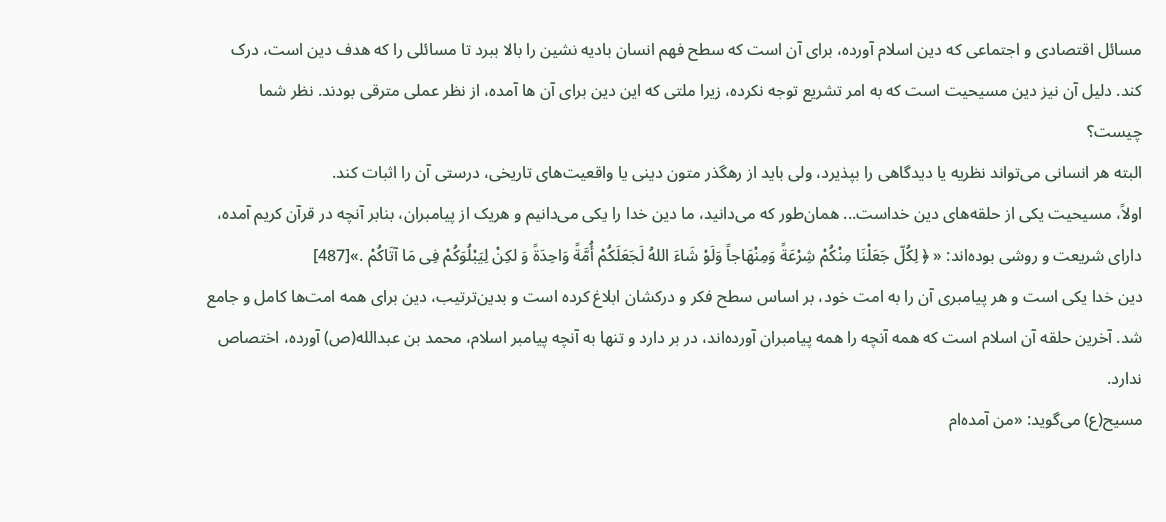مسائل اقتصادی و اجتماعی که دین اسلام آورده، برای آن است که سطح فهم انسان بادیه نشین را بالا ببرد تا مسائلی را که هدف دین است، درک کند. دلیل آن نیز دین مسیحیت است که به امر تشریع توجه نکرده، زیرا ملتی که این دین برای آن ها آمده، از نظر عملی مترقی بودند. نظر شما چیست؟
البته هر انسانی می‌تواند نظریه یا دیدگاهی را بپذیرد، ولی باید از رهگذر متون دینی یا واقعیت‌های تاریخی، درستی آن را اثبات کند.
اولاً، مسیحیت یکی از حلقه‌های دین خداست... همان‌طور که می‌دانید، ما دین خدا را یکی می‌دانیم و هریک از پیامبران، بنابر آنچه در قرآن کریم آمده، دارای شریعت و روشی بوده‌اند: « ﴿ لِکُلّ جَعَلْنَا مِنْکُمْ شِرْعَةً وَمِنْهَاجاً وَلَوْ شَاءَ اللهُ لَجَعَلَکُمْ أُمَّةً وَاحِدَةً وَ لکِنْ لِیَبْلُوَکُمْ فِی مَا آتَاکُمْ .»[487]
دین خدا یکی است و هر پیامبری آن را به امت خود، بر اساس سطح فکر و درکشان ابلاغ کرده است و بدین‌ترتیب، دین برای همه امت‌ها کامل و جامع شد. آخرین حلقه آن اسلام است که همه آنچه را همه پیامبران آورده‌اند، در بر دارد و تنها به آنچه پیامبر اسلام، محمد بن عبدالله(ص) آورده، اختصاص ندارد.
مسیح(ع) می‌گوید: «من آمده‌ام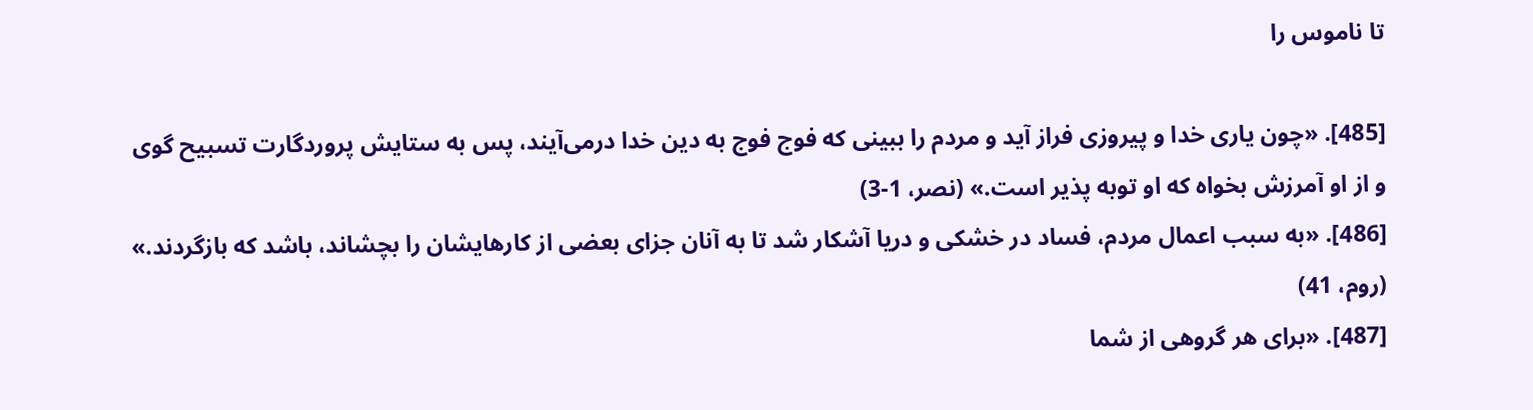تا ناموس را

[485]. «چون یاری خدا و پیروزی فراز آید و مردم را ببینی که فوج فوج به دین خدا درمی‌آیند، پس به ستایش پروردگارت تسبیح گوی و از او آمرزش بخواه که او توبه پذیر است.» (نصر، 1-3)
[486]. «به سبب اعمال مردم، فساد در خشکی و دریا آشکار شد تا به آنان جزای بعضی از کارهایشان را بچشاند، باشد که بازگردند.» (روم، 41)
[487]. «برای هر گروهی از شما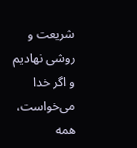شریعت و روشی نهادیم و اگر خدا می‌خواست، همه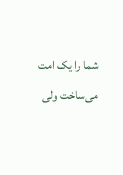شما را یک امت می‌ساخت ولی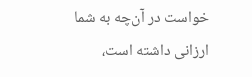خواست در آن‌چه به شما ارزانی داشته است،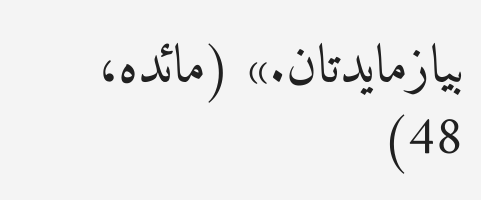بیازمایدتان.» (مائده، 48)